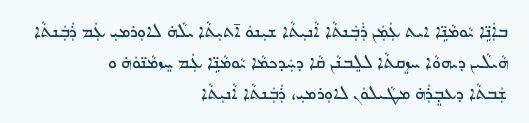ܒܐܲܢܹ̈ܐ ܝܵܘܡܵܢܹ̈ܐ ܐܝܬ ܥܲܡܲܢ ܪܲܒܲܢܬܵܐ ܐܵܢܝܼܬܵܐ ܫܝܼܢܘܿ ܐ̄ܬܝܼܬܵܐ ܝܠܵܗ̇ ܠܐܘܼܪܡܝܼ ܥܲܡ ܪܲܒܲܢܬܵܐ ܗܵܝܠܵܝܢ ܕܝܗܘܵܐ ܚܙܸܩܬܵܐ ܠܠܸܒܢܵܢ ܩܵܐ ܕܚܲܕܟܡܵܐ ܝܵܘܡܵܢܹ̈ܐ ܥܲܡ ܚܸܙܡܵܢ̈ܘܿܗ̇ ܘ
ܫܲܒܬܵܐ ܕܥܒ̣ܸܪܲܗ̇ ܡܛܵܝܠܘܿܢ ܠܐܘܼܪܡܝܼ، ܪܲܒܲܢܬܵܐ ܐܵܢܝܼܬܵܐ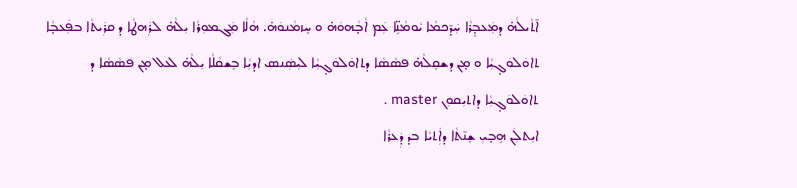ܐ̄ܬܵܝܠܵܗ̇ ܕܡܲܥܒ̣ܸܪܵܐ ܚܲܕ̄ܟܡܵܐ ܝܵܘܡܵܢܹ̈ܐ ܥܲܡ ܐܵܒ̣ܵܗܘܿܗ̇ ܘ ܚܸܙܡܵܢܘܿܗ̇. ܗܵܠܵܐ ܡܲܓܡܘܼܪܵܐ ܝܼܠܵܗ̇ ܠܪܲܗܛܵܐ ܕ ܩܪܲܝܬܵܐ ܒܦܲܥܒ̣ܵܐ ܬܐܘܿܠܘܿܓ̣ܝܼܵܐ ܘ ܡ̣ܢ ܕܫܩܸܠܵܗ̇ ܦܣܵܣܵܐ ܕܬܐܘܿܠܘܿܓ̣ܝܼܵܐ ܠܝܼܣܲܢܣ ܐܕܝܼܵܐ ܒܸܫܩܵܠܵܐ ܝܼܠܵܗ̇ ܠܥܠ ܡ̣ܢ ܦܣܵܣܵܐ ܕ ܬܐܘܿܠܘܿܓ̣ܝܼܵܐ ܕܐܬܝܼܩܘܼܢ master .
ܐܝܼܬܠܲܢ ܗܹܒ̣ܝܼ ܫܸܢ̄ܬܵܐ ܕܐܲܬܝܵܐ ܒܕ ܕܲܥܪܵܐ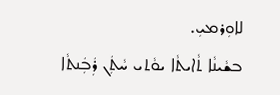ܠܐܘܼܪܡܝܼ.
ܒܫܵܝܢܵܐ ܬܵܐܝܬܵܐ ܝܘܵܬܝ ܚܵܬܲܢ ܪܲܒܲܢܬܵܐ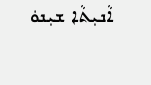ܐܵܢܝܼܬܵܐ ܫܝܼܢܘܿ